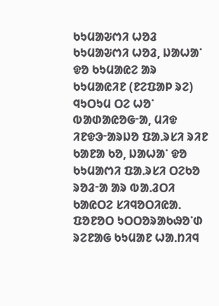ᱠᱩᱢᱟᱶᱬᱤ ᱦᱚᱲ
ᱠᱩᱢᱟᱶᱬᱤ ᱦᱚᱲ, ᱡᱟᱦᱟᱸ ᱫᱚ ᱠᱩᱢᱟᱭᱮ ᱟᱨ ᱠᱩᱢᱟᱭᱤᱱ (ᱱᱮᱯᱟᱞ ᱨᱮ) ᱧᱩᱛᱩᱢ ᱛᱮ ᱦᱚᱸ ᱵᱟᱰᱟᱭᱚᱜᱼᱟ, ᱢᱤᱫ ᱤᱱᱫᱳᱼᱟᱨᱡᱚ ᱯᱟᱹᱨᱥᱤ ᱨᱤᱱ ᱠᱟᱱᱟ ᱠᱚ, ᱡᱟᱦᱟᱸ ᱫᱚ ᱠᱩᱢᱟᱬᱤ ᱯᱟᱹᱨᱥᱤ ᱛᱮᱠᱚ ᱨᱚᱲᱼᱟ ᱟᱨ ᱵᱟᱹᱲᱛᱤ ᱠᱟᱭᱛᱮ ᱥᱤᱧᱚᱛᱤᱭᱟᱹ ᱯᱚᱱᱚᱛ ᱩᱛᱛᱚᱨᱟᱠᱷᱚᱸᱰ ᱨᱮᱱᱟᱜ ᱠᱩᱢᱟᱱ ᱦᱟᱹᱴᱤᱧ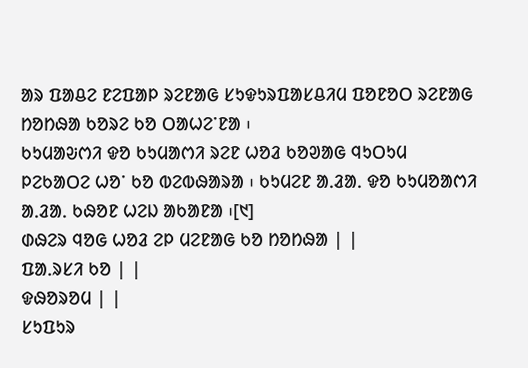ᱟᱨ ᱯᱟᱪᱮ ᱱᱮᱯᱟᱞ ᱨᱮᱱᱟᱜ ᱥᱩᱫᱩᱨᱯᱟᱥᱪᱤᱢ ᱯᱚᱱᱚᱛ ᱨᱮᱱᱟᱜ ᱴᱚᱴᱷᱟ ᱠᱚᱨᱮ ᱠᱚ ᱛᱟᱦᱮᱸᱱᱟ ᱾
ᱠᱩᱢᱟᱶᱬᱤ ᱫᱚ ᱠᱩᱢᱟᱬᱤ ᱨᱮᱱ ᱦᱚᱲ ᱠᱚᱣᱟᱜ ᱧᱩᱛᱩᱢ ᱞᱮᱠᱟᱛᱮ ᱦᱚᱸ ᱠᱚ ᱵᱮᱵᱷᱟᱨᱟ ᱾ ᱠᱩᱢᱮᱱ ᱟᱹᱲᱟᱹ ᱫᱚ ᱠᱩᱢᱚᱟᱬᱤ ᱟᱹᱲᱟᱹ ᱠᱷᱚᱱ ᱦᱮᱡ ᱟᱠᱟᱱᱟ ᱾[᱑]
ᱰᱷᱮᱨ ᱧᱚᱜ ᱦᱚᱲ ᱮᱞ ᱢᱮᱱᱟᱜ ᱠᱚ ᱴᱚᱴᱷᱟ | |
ᱯᱟᱹᱨᱥᱤ ᱠᱚ | |
ᱫᱷᱚᱨᱚᱢ | |
ᱥᱩᱯᱩᱨ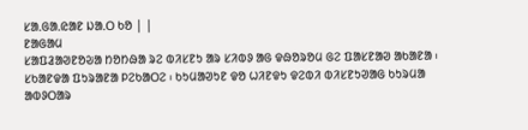ᱥᱟᱹᱜᱟᱹᱭᱟᱱ ᱡᱟᱹᱛ ᱠᱚ | |
ᱱᱟᱜᱟᱢ
ᱥᱟᱯᱲᱟᱣᱱᱚᱶᱟ ᱴᱚᱴᱷᱟ ᱨᱮ ᱵᱤᱥᱱᱩ ᱟᱨ ᱥᱤᱵᱽ ᱟᱜ ᱫᱷᱚᱨᱚᱢ ᱜᱮ ᱯᱟᱥᱱᱟᱣ ᱟᱠᱟᱱᱟ ᱾ ᱥᱠᱟᱱᱫᱟ ᱯᱩᱨᱟᱱᱟ ᱞᱮᱠᱟᱛᱮ ᱾ ᱠᱩᱢᱟᱣᱩᱱ ᱫᱚ ᱦᱤᱱᱫᱩ ᱫᱮᱵᱤ ᱵᱤᱥᱱᱩᱣᱟᱜ ᱠᱩᱨᱢᱟ ᱟᱵᱽᱛᱟᱨ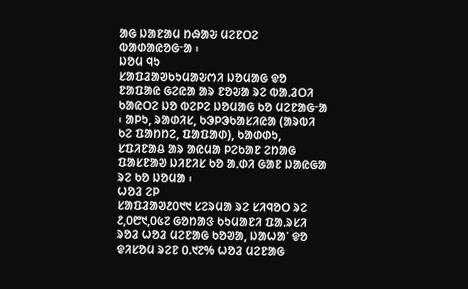ᱟᱜ ᱡᱟᱱᱟᱢ ᱴᱷᱟᱶ ᱢᱮᱱᱛᱮ ᱵᱟᱰᱟᱭᱚᱜᱼᱟ ᱾
ᱡᱚᱢ ᱧᱩ
ᱥᱟᱯᱲᱟᱣᱠᱩᱢᱟᱶᱬᱤ ᱡᱚᱢᱟᱜ ᱫᱚ ᱱᱟᱯᱟᱭ ᱜᱮᱭᱟ ᱟᱨ ᱱᱚᱶᱟ ᱨᱮ ᱵᱟᱹᱲᱛᱤ ᱠᱟᱭᱛᱮ ᱡᱚ ᱵᱮᱞᱮ ᱡᱚᱢᱟᱜ ᱠᱚ ᱢᱮᱱᱟᱜᱼᱟ ᱾ ᱟᱞᱩ, ᱨᱟᱰᱤᱥ, ᱠᱳᱞᱳᱠᱟᱥᱤᱭᱟ (ᱟᱨᱵᱤ ᱠᱮ ᱯᱟᱴᱴᱮ, ᱯᱟᱯᱟᱰ), ᱠᱟᱰᱰᱩ, ᱥᱯᱤᱱᱟᱪ ᱟᱨ ᱟᱭᱢᱟ ᱞᱮᱠᱟᱱ ᱮᱴᱟᱜ ᱯᱟᱥᱱᱟᱣ ᱡᱤᱱᱤᱥ ᱠᱚ ᱟᱹᱰᱤ ᱜᱟᱱ ᱡᱟᱭᱜᱟ ᱨᱮ ᱠᱚ ᱡᱚᱢᱟ ᱾
ᱦᱚᱲ ᱮᱞ
ᱥᱟᱯᱲᱟᱣ᱒᱐᱑᱑ ᱥᱮᱨᱢᱟ ᱨᱮ ᱥᱤᱧᱚᱛ ᱨᱮ ᱒,᱐᱘᱑,᱐᱕᱗ ᱜᱚᱴᱟᱝ ᱠᱩᱢᱟᱱᱤ ᱯᱟᱹᱨᱥᱤ ᱨᱚᱲ ᱦᱚᱲ ᱢᱮᱱᱟᱜ ᱠᱚᱣᱟ, ᱡᱟᱦᱟᱸ ᱫᱚ ᱫᱤᱥᱚᱢ ᱨᱮᱱ ᱐.᱑᱗% ᱦᱚᱲ ᱢᱮᱱᱟᱜ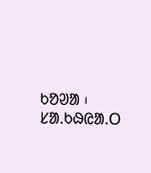ᱠᱚᱣᱟ ᱾
ᱥᱟ.ᱠᱷᱭᱟ.ᱛ